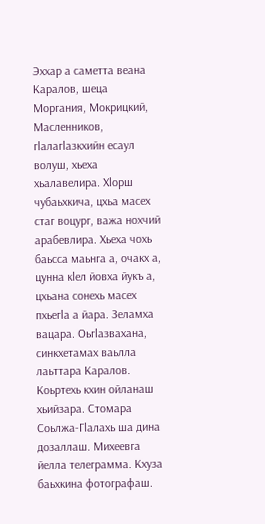Эххар а саметта веана Каралов, шеца Моргания, Мокрицкий, Масленников, гӏалагӏазкхийн есаул волуш, хьеха хьалавелира. Хӏорш чубаьхкича, цхьа масех стаг воцург, важа нохчий арабевлира. Хьеха чохь баьсса маьнга а, очакх а, цунна кӏел йовха йукъ а, цхьана сонехь масех пхьегӏа а йара. Зеламха вацара. Оьгӏазвахана, синкхетамах ваьлла лаьттара Каралов. Коьртехь кхин ойланаш хьийзара. Стомара Соьлжа-Гӏалахь ша дина дозаллаш. Михеевга йелла телеграмма. Кхуза баьхкина фотографаш.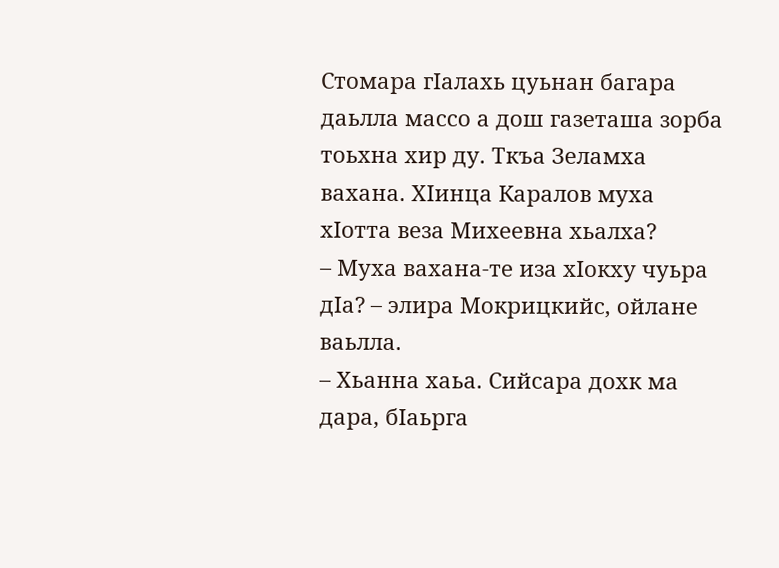Стомара гӏалахь цуьнан багара даьлла массо а дош газеташа зорба тоьхна хир ду. Ткъа Зеламха вахана. Хӏинца Каралов муха хӏотта веза Михеевна хьалха?
– Муха вахана-те иза хӏокху чуьра дӏа? – элира Мокрицкийс, ойлане ваьлла.
– Хьанна хаьа. Сийсара дохк ма дара, бӏаьрга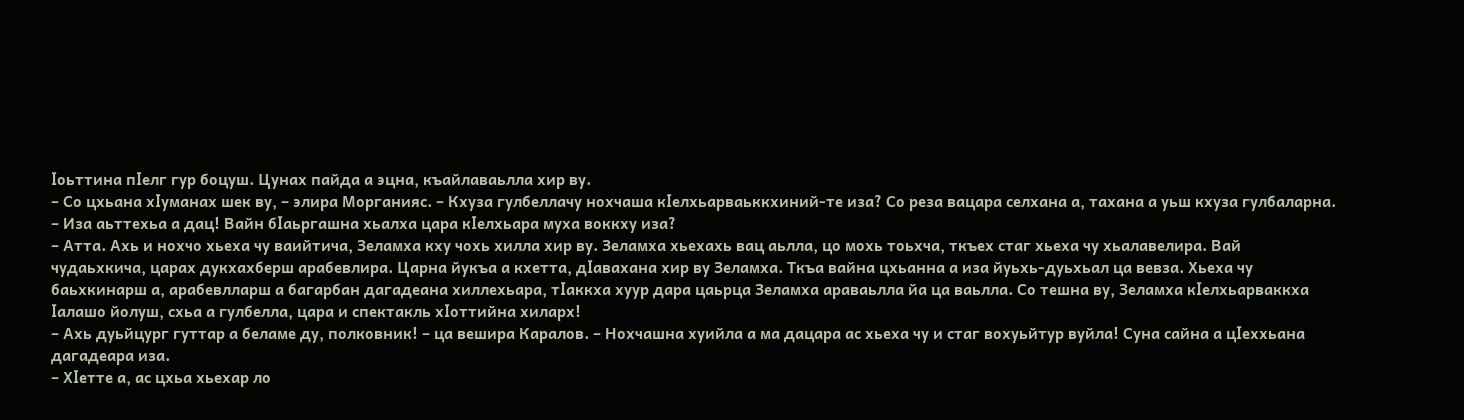ӏоьттина пӏелг гур боцуш. Цунах пайда а эцна, къайлаваьлла хир ву.
– Со цхьана хӏуманах шек ву, – элира Морганияс. – Кхуза гулбеллачу нохчаша кӏелхьарваьккхиний-те иза? Со реза вацара селхана а, тахана а уьш кхуза гулбаларна.
– Иза аьттехьа а дац! Вайн бӏаьргашна хьалха цара кӏелхьара муха воккху иза?
– Атта. Ахь и нохчо хьеха чу ваийтича, Зеламха кху чохь хилла хир ву. Зеламха хьехахь вац аьлла, цо мохь тоьхча, ткъех стаг хьеха чу хьалавелира. Вай чудаьхкича, царах дукхахберш арабевлира. Царна йукъа а кхетта, дӏавахана хир ву Зеламха. Ткъа вайна цхьанна а иза йуьхь-дуьхьал ца вевза. Хьеха чу баьхкинарш а, арабевлларш а багарбан дагадеана хиллехьара, тӏаккха хуур дара цаьрца Зеламха араваьлла йа ца ваьлла. Со тешна ву, Зеламха кӏелхьарваккха ӏалашо йолуш, схьа а гулбелла, цара и спектакль хӏоттийна хиларх!
– Ахь дуьйцург гуттар а беламе ду, полковник! – ца вешира Каралов. – Нохчашна хуийла а ма дацара ас хьеха чу и стаг вохуьйтур вуйла! Суна сайна а цӏеххьана дагадеара иза.
– Хӏетте а, ас цхьа хьехар ло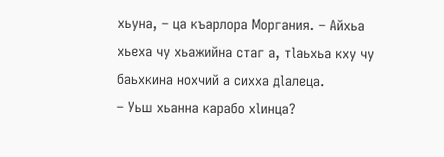хьуна, – ца къарлора Моргания. – Айхьа хьеха чу хьажийна стаг а, тӏаьхьа кху чу баьхкина нохчий а сихха дӏалеца.
– Уьш хьанна карабо хӏинца?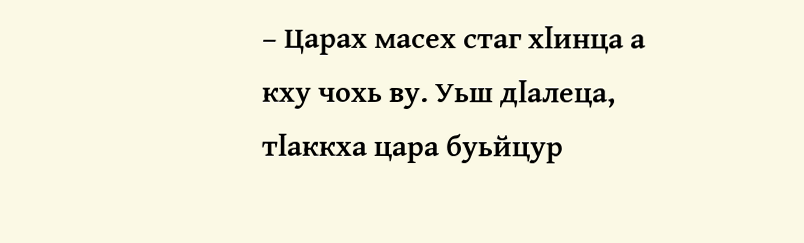– Царах масех стаг хӏинца а кху чохь ву. Уьш дӏалеца, тӏаккха цара буьйцур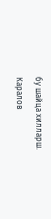бу шайца хилларш.
Каралов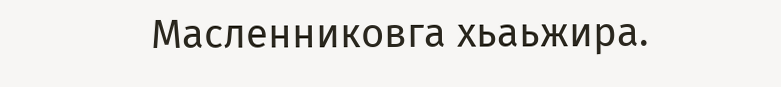Масленниковга хьаьжира.